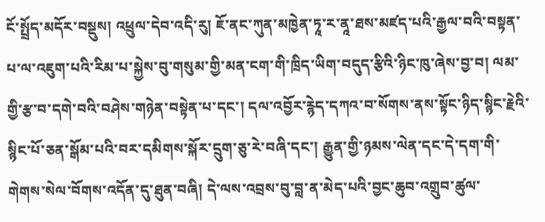ངོ་སྤྲོད་མདོར་བསྡུས། འཕྲུལ་དེབ་འདི་རུ། ཇོ་ནང་ཀུན་མཁྱེན་ཏཱ་ར་ནཱ་ཐས་མཛད་པའི་རྒྱལ་བའི་བསྟན་པ་ལ་འཇུག་པའི་རིམ་པ་སྐྱེས་བུ་གསུམ་གྱི་མན་ངག་གི་ཁྲིད་ཡིག་བདུད་རྩིའི་ཉིང་ཁུ་ཞེས་བྱ་བ། ལམ་གྱི་རྩ་བ་དགེ་བའི་བཤེས་གཉེན་བསྟེན་པ་དང་། དལ་འབྱོར་རྙེད་དཀའ་བ་སོགས་ནས་སྟོང་ཉིད་སྙིང་རྗེའི་སྙིང་པོ་ཅན་སྒོམ་པའི་བར་དམིགས་སྐོར་དྲུག་ཅུ་རེ་བཞི་དང་། རྒྱུན་གྱི་ཉམས་ལེན་དང་དེ་དག་གི་གེགས་སེལ་བོགས་འདོན་དུ་ཐུན་བཞི། དེ་ལས་འབྲས་བུ་བླ་ན་མེད་པའི་བྱང་ཆུབ་འགྲུབ་ཚུལ་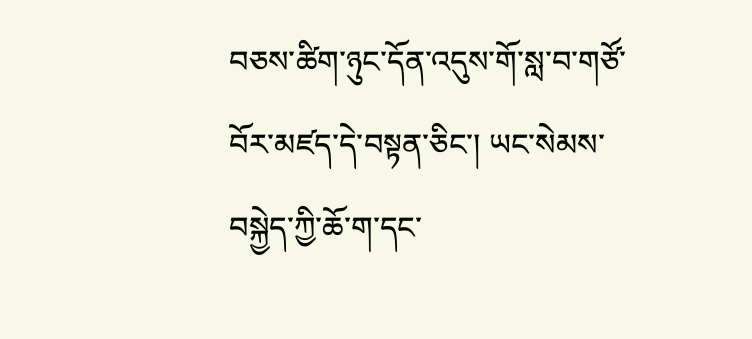བཅས་ཚིག་ཉུང་དོན་འདུས་གོ་སླ་བ་གཙོ་བོར་མཛད་དེ་བསྟན་ཅིང་། ཡང་སེམས་བསྐྱེད་ཀྱི་ཆོ་ག་དང་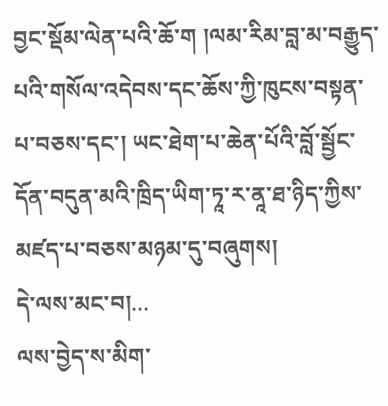བྱང་སྡོམ་ལེན་པའི་ཆོ་ག །ལམ་རིམ་བླ་མ་བརྒྱུད་པའི་གསོལ་འདེབས་དང་ཆོས་ཀྱི་ཁུངས་བསྟན་པ་བཅས་དང་། ཡང་ཐེག་པ་ཆེན་པོའི་བློ་སྦྱོང་དོན་བདུན་མའི་ཁྲིད་ཡིག་ཏཱ་ར་ནཱ་ཐ་ཉིད་ཀྱིས་མཛད་པ་བཅས་མཉམ་དུ་བཞུགས།
དེ་ལས་མང་བ།...
ལས་བྱེད་ས་མིག་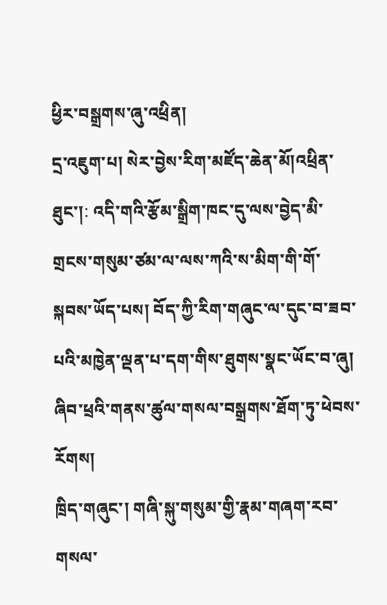ཕྱིར་བསྒྲགས་ཞུ་འཕྲིན།
དྲ་འཇུག་པ། སེར་བྱེས་རིག་མཛོད་ཆེན་མོ།འཕྲིན་ཐུང་།: འདི་གའི་རྩོམ་སྒྲིག་ཁང་དུ་ལས་བྱེད་མི་གྲངས་གསུམ་ཙམ་ལ་ལས་ཀའི་ས་མིག་གི་གོ་སྐབས་ཡོད་པས། བོད་ཀྱི་རིག་གཞུང་ལ་དུང་བ་ཟབ་པའི་མཁྱེན་ལྡན་པ་དག་གིས་ཐུགས་སྣང་ཡོང་བ་ཞུ། ཞིབ་ཕྲའི་གནས་ཚུལ་གསལ་བསྒྲགས་ཐོག་ཏུ་ཕེབས་རོགས།
ཁྲིད་གཞུང་། གཞི་སྐུ་གསུམ་གྱི་རྣམ་གཞག་རབ་གསལ་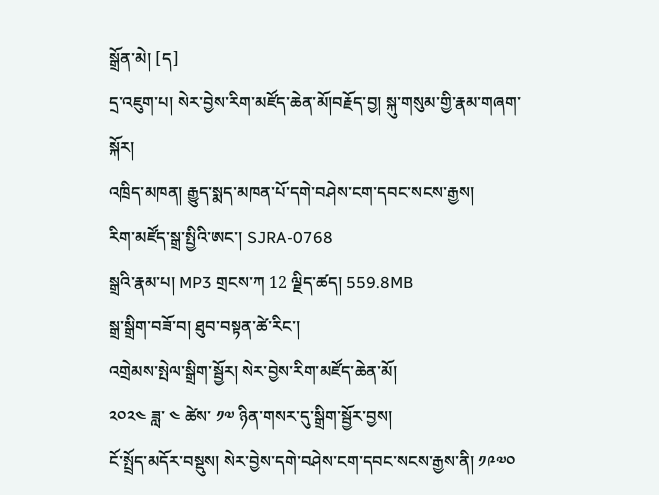སྒྲོན་མེ། [ད]
དྲ་འཇུག་པ། སེར་བྱེས་རིག་མཛོད་ཆེན་མོ།བརྗོད་བྱ། སྐུ་གསུམ་གྱི་རྣམ་གཞག་སྐོར།
འཁྲིད་མཁན། རྒྱུད་སྨད་མཁན་པོ་དགེ་བཤེས་ངག་དབང་སངས་རྒྱས།
རིག་མཛོད་སྒྲ་སྤྱིའི་ཨང་། SJRA-0768
སྒྲའི་རྣམ་པ། MP3 གྲངས་ཀ 12 ལྗིད་ཚད། 559.8MB
སྒྲ་སྒྲིག་བཟོ་བ། ཐུབ་བསྟན་ཚེ་རིང་།
འགྲེམས་སྤེལ་སྒྲིག་སྦྱོར། སེར་བྱེས་རིག་མཛོད་ཆེན་མོ།
༢༠༢༤ ཟླ་ ༤ ཚེས་ ༡༧ ཉིན་གསར་དུ་སྒྲིག་སྦྱོར་བྱས།
ངོ་སྤྲོད་མདོར་བསྡུས། སེར་བྱེས་དགེ་བཤེས་ངག་དབང་སངས་རྒྱས་ནི། ༡༩༧༠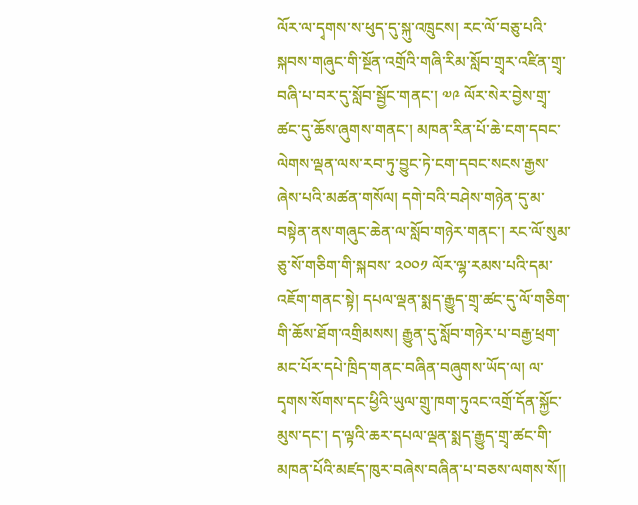ལོར་ལ་དྭགས་ས་ཕུད་དུ་སྐུ་འཁྲུངས། རང་ལོ་བཅུ་པའི་སྐབས་གཞུང་གི་སྔོན་འགྲོའི་གཞི་རིམ་སློབ་གྲྭར་འཛིན་གྲྭ་བཞི་པ་བར་དུ་སློབ་སྦྱོང་གནང་། ༧༩ ལོར་སེར་བྱེས་གྲྭ་ཚང་དུ་ཆོས་ཞུགས་གནང་། མཁན་རིན་པོ་ཆེ་ངག་དབང་ལེགས་ལྡན་ལས་རབ་ཏུ་བྱུང་ཏེ་ངག་དབང་སངས་རྒྱས་ཞེས་པའི་མཚན་གསོལ། དགེ་བའི་བཤེས་གཉེན་དུ་མ་བསྟེན་ནས་གཞུང་ཆེན་ལ་སློབ་གཉེར་གནང་། རང་ལོ་སུམ་ཅུ་སོ་གཅིག་གི་སྐབས་ ༢༠༠༡ ལོར་ལྷ་རམས་པའི་དམ་འཇོག་གནང་སྟེ། དཔལ་ལྡན་སྨད་རྒྱུད་གྲྭ་ཚང་དུ་ལོ་གཅིག་གི་ཆོས་ཐོག་འགྲིམསས། རྒྱུན་དུ་སློབ་གཉེར་པ་བརྒྱ་ཕྲག་མང་པོར་དཔེ་ཁྲིད་གནང་བཞིན་བཞུགས་ཡོད་ལ། ལ་དྭགས་སོགས་དང་ཕྱིའི་ཡུལ་གྲུ་ཁག་ཏུའང་འགྲོ་དོན་སྐྱོང་མུས་དང་། ད་ལྟའི་ཆར་དཔལ་ལྡན་སྨད་རྒྱུད་གྲྭ་ཚང་གི་མཁན་པོའི་མཛད་ཁུར་བཞེས་བཞིན་པ་བཅས་ལགས་སོ།།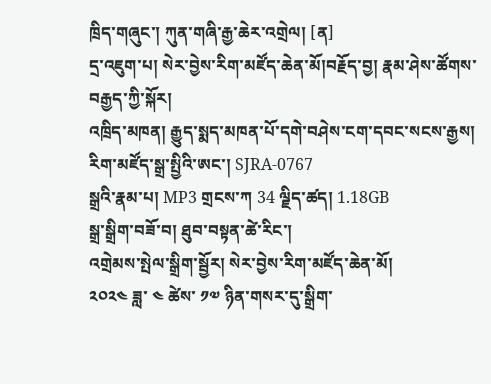ཁྲིད་གཞུང་། ཀུན་གཞི་རྒྱ་ཆེར་འགྲེལ། [ན]
དྲ་འཇུག་པ། སེར་བྱེས་རིག་མཛོད་ཆེན་མོ།བརྗོད་བྱ། རྣམ་ཤེས་ཚོགས་བརྒྱད་ཀྱི་སྐོར།
འཁྲིད་མཁན། རྒྱུད་སྨད་མཁན་པོ་དགེ་བཤེས་ངག་དབང་སངས་རྒྱས།
རིག་མཛོད་སྒྲ་སྤྱིའི་ཨང་། SJRA-0767
སྒྲའི་རྣམ་པ། MP3 གྲངས་ཀ 34 ལྗིད་ཚད། 1.18GB
སྒྲ་སྒྲིག་བཟོ་བ། ཐུབ་བསྟན་ཚེ་རིང་།
འགྲེམས་སྤེལ་སྒྲིག་སྦྱོར། སེར་བྱེས་རིག་མཛོད་ཆེན་མོ།
༢༠༢༤ ཟླ་ ༤ ཚེས་ ༡༧ ཉིན་གསར་དུ་སྒྲིག་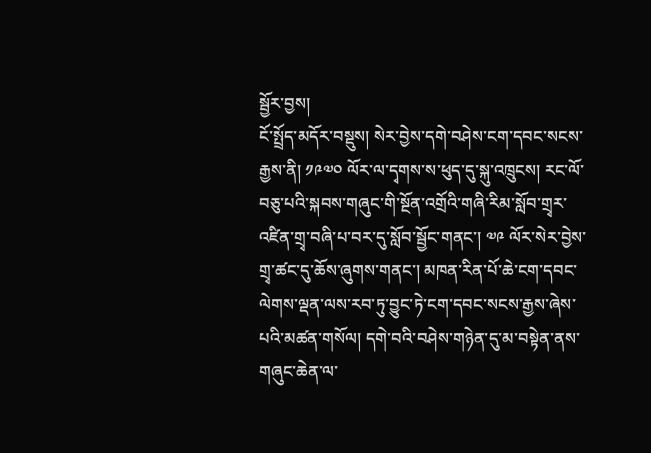སྦྱོར་བྱས།
ངོ་སྤྲོད་མདོར་བསྡུས། སེར་བྱེས་དགེ་བཤེས་ངག་དབང་སངས་རྒྱས་ནི། ༡༩༧༠ ལོར་ལ་དྭགས་ས་ཕུད་དུ་སྐུ་འཁྲུངས། རང་ལོ་བཅུ་པའི་སྐབས་གཞུང་གི་སྔོན་འགྲོའི་གཞི་རིམ་སློབ་གྲྭར་འཛིན་གྲྭ་བཞི་པ་བར་དུ་སློབ་སྦྱོང་གནང་། ༧༩ ལོར་སེར་བྱེས་གྲྭ་ཚང་དུ་ཆོས་ཞུགས་གནང་། མཁན་རིན་པོ་ཆེ་ངག་དབང་ལེགས་ལྡན་ལས་རབ་ཏུ་བྱུང་ཏེ་ངག་དབང་སངས་རྒྱས་ཞེས་པའི་མཚན་གསོལ། དགེ་བའི་བཤེས་གཉེན་དུ་མ་བསྟེན་ནས་གཞུང་ཆེན་ལ་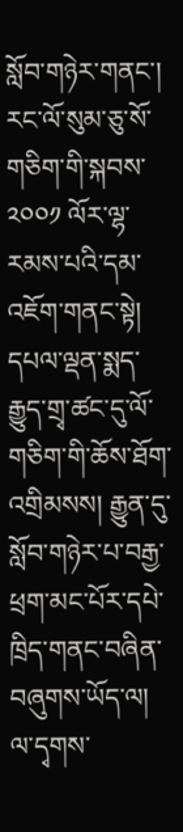སློབ་གཉེར་གནང་། རང་ལོ་སུམ་ཅུ་སོ་གཅིག་གི་སྐབས་ ༢༠༠༡ ལོར་ལྷ་རམས་པའི་དམ་འཇོག་གནང་སྟེ། དཔལ་ལྡན་སྨད་རྒྱུད་གྲྭ་ཚང་དུ་ལོ་གཅིག་གི་ཆོས་ཐོག་འགྲིམསས། རྒྱུན་དུ་སློབ་གཉེར་པ་བརྒྱ་ཕྲག་མང་པོར་དཔེ་ཁྲིད་གནང་བཞིན་བཞུགས་ཡོད་ལ། ལ་དྭགས་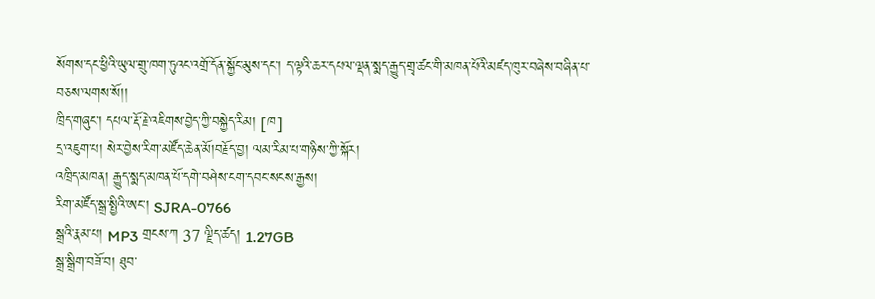སོགས་དང་ཕྱིའི་ཡུལ་གྲུ་ཁག་ཏུའང་འགྲོ་དོན་སྐྱོང་མུས་དང་། ད་ལྟའི་ཆར་དཔལ་ལྡན་སྨད་རྒྱུད་གྲྭ་ཚང་གི་མཁན་པོའི་མཛད་ཁུར་བཞེས་བཞིན་པ་བཅས་ལགས་སོ།།
ཁྲིད་གཞུང་། དཔལ་རྡོ་རྗེ་འཇིགས་བྱེད་ཀྱི་བསྐྱེད་རིམ། [ཁ]
དྲ་འཇུག་པ། སེར་བྱེས་རིག་མཛོད་ཆེན་མོ།བརྗོད་བྱ། ལམ་རིམ་པ་གཉིས་ཀྱི་སྐོར།
འཁྲིད་མཁན། རྒྱུད་སྨད་མཁན་པོ་དགེ་བཤེས་ངག་དབང་སངས་རྒྱས།
རིག་མཛོད་སྒྲ་སྤྱིའི་ཨང་། SJRA-0766
སྒྲའི་རྣམ་པ། MP3 གྲངས་ཀ 37 ལྗིད་ཚད། 1.27GB
སྒྲ་སྒྲིག་བཟོ་བ། ཐུབ་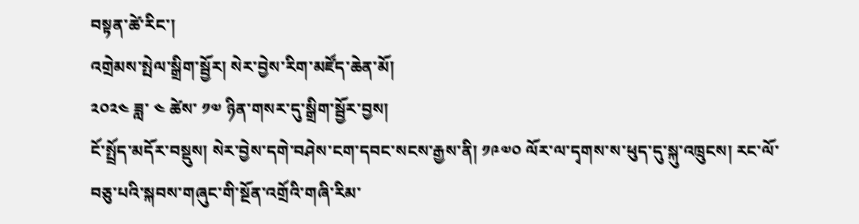བསྟན་ཚེ་རིང་།
འགྲེམས་སྤེལ་སྒྲིག་སྦྱོར། སེར་བྱེས་རིག་མཛོད་ཆེན་མོ།
༢༠༢༤ ཟླ་ ༤ ཚེས་ ༡༧ ཉིན་གསར་དུ་སྒྲིག་སྦྱོར་བྱས།
ངོ་སྤྲོད་མདོར་བསྡུས། སེར་བྱེས་དགེ་བཤེས་ངག་དབང་སངས་རྒྱས་ནི། ༡༩༧༠ ལོར་ལ་དྭགས་ས་ཕུད་དུ་སྐུ་འཁྲུངས། རང་ལོ་བཅུ་པའི་སྐབས་གཞུང་གི་སྔོན་འགྲོའི་གཞི་རིམ་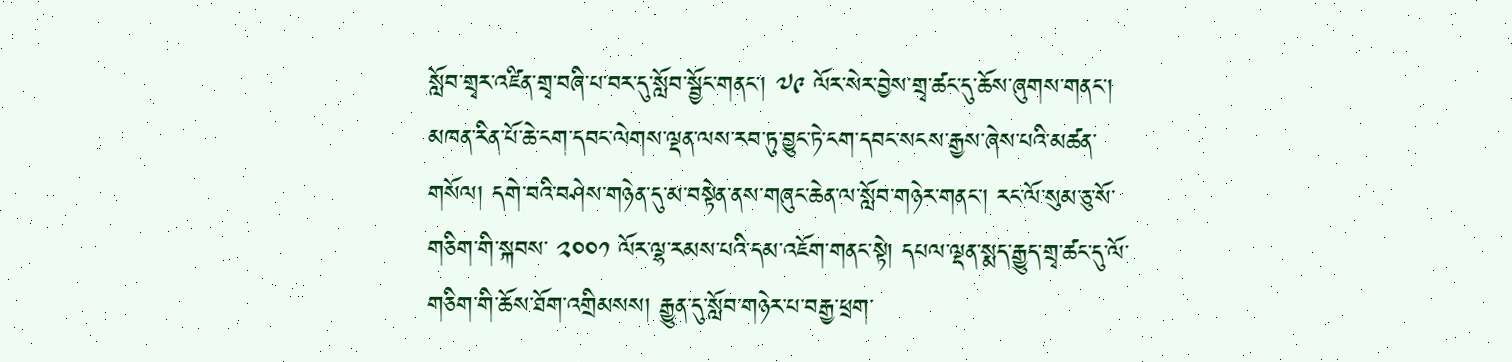སློབ་གྲྭར་འཛིན་གྲྭ་བཞི་པ་བར་དུ་སློབ་སྦྱོང་གནང་། ༧༩ ལོར་སེར་བྱེས་གྲྭ་ཚང་དུ་ཆོས་ཞུགས་གནང་། མཁན་རིན་པོ་ཆེ་ངག་དབང་ལེགས་ལྡན་ལས་རབ་ཏུ་བྱུང་ཏེ་ངག་དབང་སངས་རྒྱས་ཞེས་པའི་མཚན་གསོལ། དགེ་བའི་བཤེས་གཉེན་དུ་མ་བསྟེན་ནས་གཞུང་ཆེན་ལ་སློབ་གཉེར་གནང་། རང་ལོ་སུམ་ཅུ་སོ་གཅིག་གི་སྐབས་ ༢༠༠༡ ལོར་ལྷ་རམས་པའི་དམ་འཇོག་གནང་སྟེ། དཔལ་ལྡན་སྨད་རྒྱུད་གྲྭ་ཚང་དུ་ལོ་གཅིག་གི་ཆོས་ཐོག་འགྲིམསས། རྒྱུན་དུ་སློབ་གཉེར་པ་བརྒྱ་ཕྲག་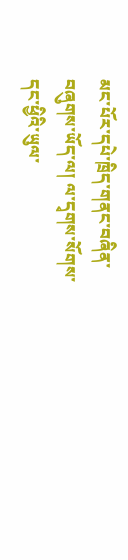མང་པོར་དཔེ་ཁྲིད་གནང་བཞིན་བཞུགས་ཡོད་ལ། ལ་དྭགས་སོགས་དང་ཕྱིའི་ཡུལ་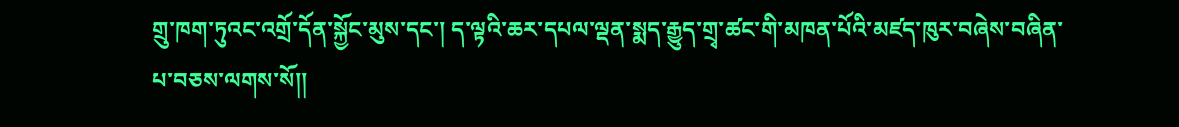གྲུ་ཁག་ཏུའང་འགྲོ་དོན་སྐྱོང་མུས་དང་། ད་ལྟའི་ཆར་དཔལ་ལྡན་སྨད་རྒྱུད་གྲྭ་ཚང་གི་མཁན་པོའི་མཛད་ཁུར་བཞེས་བཞིན་པ་བཅས་ལགས་སོ།།